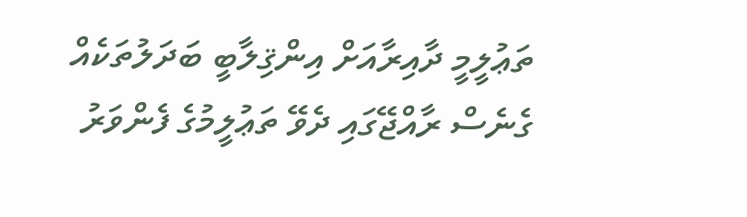ތަޢުލީމީ ދާއިރާއަށް އިންޤިލާބީ ބަދަލުތަކެއް ގެނެސް ރާއްޖޭގައި ދެވޭ ތަޢުލީމުގެ ފެންވަރު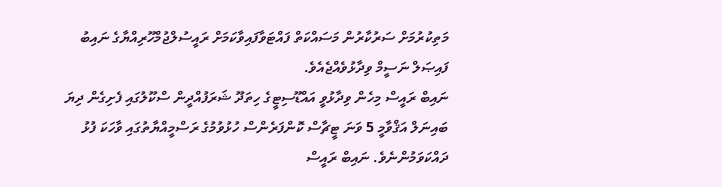މަތިކުރުމަށް ސަރުކާރުން މަސައްކަތް ފައްޓަވާފައިވާކަމަށް ރައީސުލްޖުމްހޫރިއްޔާގެ ނައިބު ފައިޞަލް ނަސީމް ވިދާޅުވެއްޖެއެވެ.
ނައިބް ރައީސް މިހެން ވިދާޅުވީ އައްޑޫސިޓީގެ ހިތަދޫ ޝަރަފުއްދީން ސްކޫލުގައި ފެށިގެން ދިޔަ ބައިނަލް އަޤްވާމީ 5 ވަނަ ޓީޗާސް ކޮންފަރެންސް ހުޅުވުމުގެ ރަސްމީއްޔާތުގައި ވާހަކަ ފުޅު ދައްކަވަމުންނެވެ. ނައިބް ރައީސް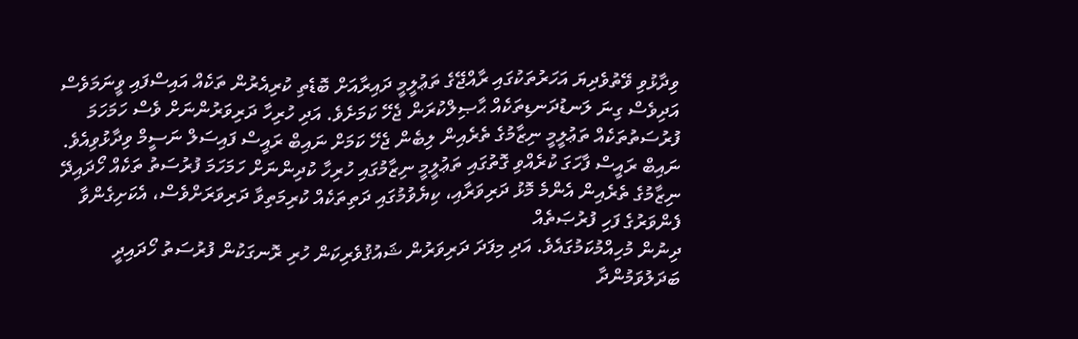ވިދާޅުވި ވޭތުވެދިޔަ އަހަރުތަކުގައި ރާއްޖޭގެ ތަޢުލީމީ ދައިރާއަށް ބޮޑެތި ކުރިއެރުން ތަކެއް އައިސްފައި ވީނަމަވެސް އަދިވެސް ގިނަ ލަނޑުދަނޑިތަކެއް ޙާޞިލްކުރަން ޖެހޭ ކަމަށެވެ. އަދި ހުރިހާ ދަރިވަރުންނަށް ވެސް ހަމަހަމަ ފުރުސަތުތަކެއް ތަޢުލީމީ ނިޒާމުގެ ތެރެއިން ލިބެން ޖެހޭ ކަމަށް ނައިބް ރައީސް ފައިސަލް ނަސީމް ވިދާޅުވިއެވެ.
ނައިބް ރައީސް ފާހަގަ ކުރެއްވި ގޮތުގައި ތަޢުލީމީ ނިޒާމުގައި ހުރިހާ ކުދިންނަށް ހަމަހަމަ ފުރުސަތު ތަކެއް ހޯދައިދޭ ނިޒާމުގެ ތެރެއިން އެންމެ މޮޅު ދަރިވަރާއި، ކިޔެވުމުގައި ދަތިތަކެއް ކުރިމަތިވާ ދަރިވަރަށްވެސް، އެކަށިގެންވާ ފެންވަރުގެ ފަހި ފުރުޞަތެއް
ދިނުން މުހިއްމުކަމުގައެވެ. އަދި މިފަދަ ދަރިވަރުން ޝައުޤުވެރިކަން ހުރި ރޮނގަކުން ފުރުސަތު ހޯދައިދީ ބަދަލުވަމުންދާ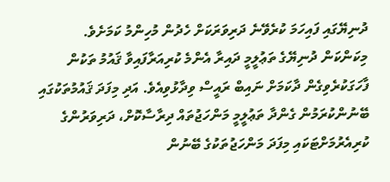ދުނިޔޭގައި ފައިހަމަ ކުރެވޭނެ ދަރިވަރަކަށް ހެދުން މުހިންމު ކަމަށެވެ.
މިކަންކަން ދުނިޔޭގެ ތަޢުލީމީ ދައިރާ އެންމެ ކުރިއަރާފައިވާ ޤައުމު ތަކުން ފާހަގަކުރެވިގެން ދާކަމަށް ނައިބް ރައީސް ވިދާޅުވިއެވެ. އަދި މިފަދަ ޤައުމުތަކުގައި ބޭނުންކުރަމުން ގެންދާ ތަޢުލީމީ މަންހަޖުތައް ދިރާސާކޮށް، ދަރިވަރުންގެ ކުރިއެރުމަށްޓަކައި މިފަދަ މަންހަޖުތަކުގެ ބޭނުން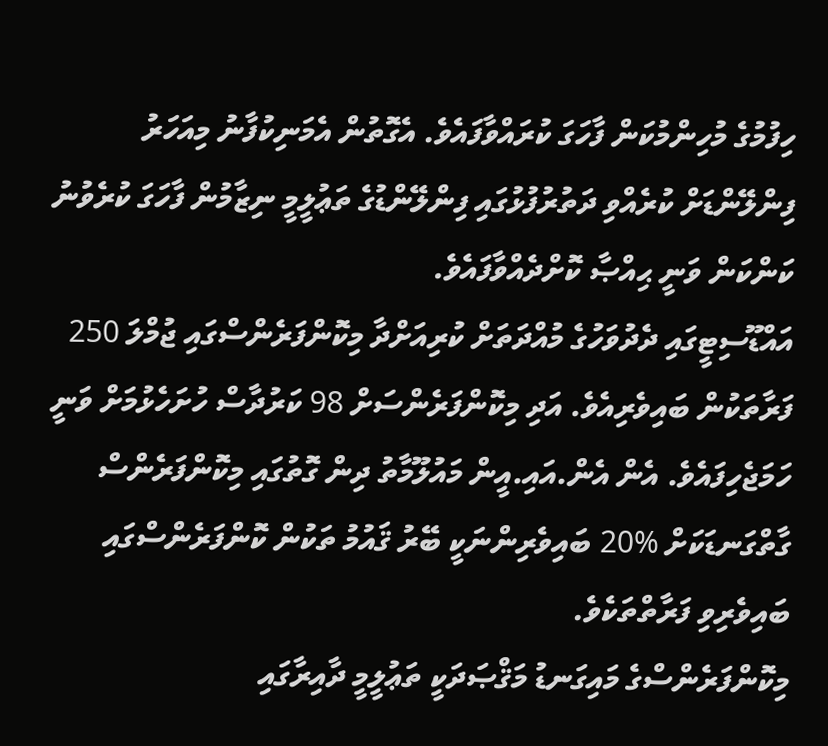ހިފުމުގެ މުހިންމުކަން ފާހަގަ ކުރައްވާފައެވެ. އެގޮތުން އެމަނިކުފާނު މިއަހަރު ފިންލޭންޑަށް ކުރެއްވި ދަތުރުފުޅުގައި ފިންލޭންޑުގެ ތަޢުލީމީ ނިޒާމުން ފާހަގަ ކުރެވުނު ކަންކަން ވަނީ ޙިއްޞާ ކޮށްދެއްވާފައެވެ.
އައްޑޫސިޓީގައި ދެދުވަހުގެ މުއްދަތަށް ކުރިއަށްދާ މިކޮންފަރެންސްގައި ޖުމްލަ 250 ފަރާތަކުން ބައިވެރިއެވެ. އަދި މިކޮންފަރެންސަށް 98 ކަރުދާސް ހުށަހެޅުމަށް ވަނީ ހަމަޖެހިފައެވެ. އެން އެން.އައި.އީން މައުލޫމާތު ދިން ގޮތުގައި މިކޮންފަރެންސް ގާތްގަނޑަކަށް %20 ބައިވެރިންނަކީ ބޭރު ޤައުމު ތަކުން ކޮންފަރެންސްގައި ބައިވެރިވި ފަރާތްތަކެވެ.
މިކޮންފަރެންސްގެ މައިގަނޑު މަޤްޞަދަކީ ތަޢުލީމީ ދާއިރާގައި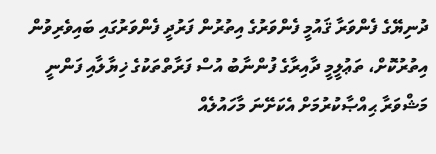ދުނިޔޭގެ ފެންވަރާ ޤައުމީ ފެންވަރުގެ އިތުރުން ފަރުދީ ފެންވަރުގައި ބައިވެރިވުން އިތުރުކޮށް، ތަޢުލީމީ ދާއިރާގެ ފުންނާބު އުސް ފަރާތްތަކުގެ ޚިޔާލާއި ފަންނީ މަޝްވަރާ ޙިއްޞާކުރުމަށް އެކަށޭނަ މާހައުލެއް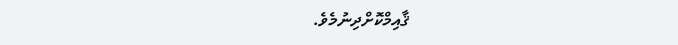ޤާއިމްކޮށްދިނުމެވެ.